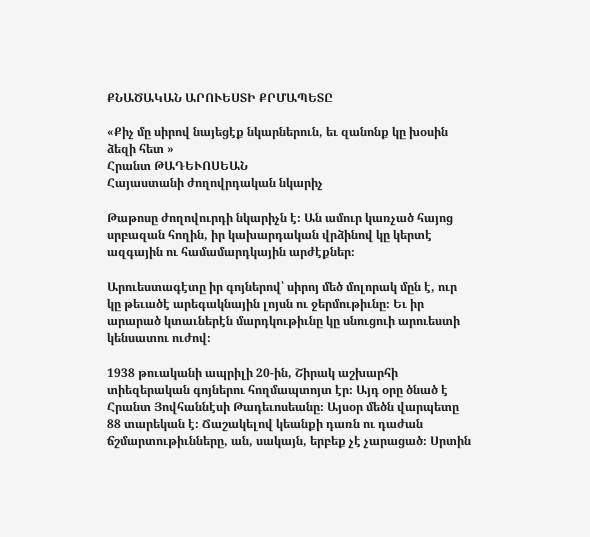ՔՆԱԾԱԿԱՆ ԱՐՈՒԵՍՏԻ ՔՐՄԱՊԵՏԸ

«Քիչ մը սիրով նայեցէք նկարներուն, եւ զանոնք կը խօսին ձեզի հետ »
Հրանտ ԹԱԴԵՒՈՍԵԱՆ
Հայաստանի ժողովրդական նկարիչ

Թաթոսը ժողովուրդի նկարիչն է։ Ան ամուր կառչած հայոց սրբազան հողին, իր կախարդական վրձինով կը կերտէ ազգային ու համամարդկային արժէքներ։

Արուեստագէտը իր գոյներով՝ սիրոյ մեծ մոլորակ մըն է, ուր կը թեւածէ արեգակնային լոյսն ու ջերմութիւնը։ Եւ իր արարած կտաւներէն մարդկութիւնը կը սնուցուի արուեստի կենսատու ուժով։

1938 թուականի ապրիլի 20-ին, Շիրակ աշխարհի տիեզերական գոյներու հողմապտոյտ էր։ Այդ օրը ծնած է Հրանտ Յովհաննէսի Թադեւոսեանը։ Այսօր մեծն վարպետը 88 տարեկան է։ Ճաշակելով կեանքի դառն ու դաժան ճշմարտութիւնները, ան, սակայն, երբեք չէ չարացած։ Սրտին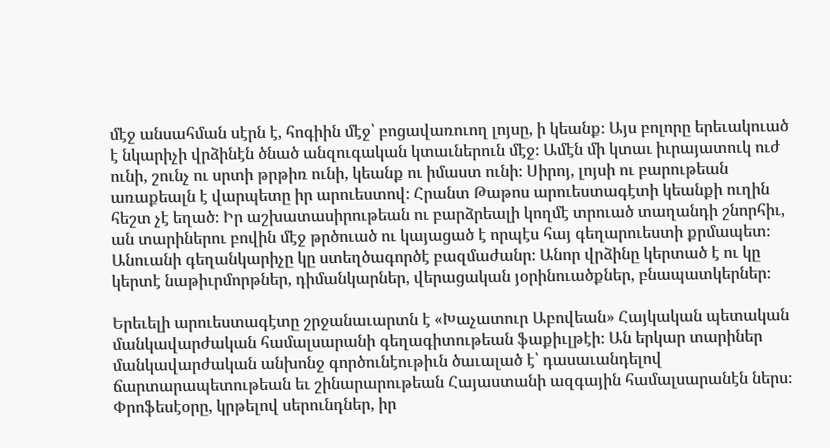մէջ անսահման սէրն է, հոգիին մէջ՝ բոցավառուող լոյսը, ի կեանք։ Այս բոլորը երեւակուած է նկարիչի վրձինէն ծնած անզուգական կտաւներուն մէջ։ Ամէն մի կտաւ իւրայատուկ ուժ ունի, շունչ ու սրտի թրթիռ ունի, կեանք ու իմաստ ունի։ Սիրոյ, լոյսի ու բարութեան առաքեալն է վարպետը իր արուեստով։ Հրանտ Թաթոս արուեստագէտի կեանքի ուղին հեշտ չէ եղած։ Իր աշխատասիրութեան ու բարձրեալի կողմէ տրուած տաղանդի շնորհիւ, ան տարիներու բովին մէջ թրծուած ու կայացած է որպէս հայ գեղարուեստի քրմապետ։ Անուանի գեղանկարիչը կը ստեղծագործէ բազմաժանր։ Անոր վրձինը կերտած է ու կը կերտէ նաթիւրմորթներ, դիմանկարներ, վերացական յօրինուածքներ, բնապատկերներ։

Երեւելի արուեստագէտը շրջանաւարտն է «Խաչատուր Աբովեան» Հայկական պետական մանկավարժական համալսարանի գեղագիտութեան ֆաքիւլթէի։ Ան երկար տարիներ մանկավարժական անխոնջ գործունէութիւն ծաւալած է՝ դասաւանդելով ճարտարապետութեան եւ շինարարութեան Հայաստանի ազգային համալսարանէն ներս։ Փրոֆեսէօրը, կրթելով սերունդներ, իր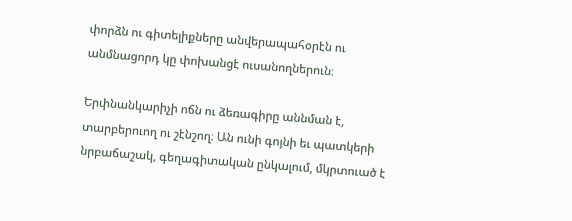փորձն ու գիտելիքները անվերապահօրէն ու անմնացորդ կը փոխանցէ ուսանողներուն։

Երփնանկարիչի ոճն ու ձեռագիրը աննման է, տարբերուող ու շէնշող։ Ան ունի գոյնի եւ պատկերի նրբաճաշակ, գեղագիտական ընկալում, մկրտուած է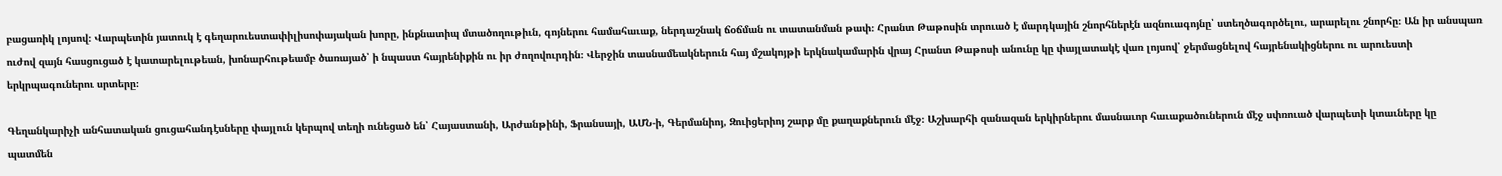բացառիկ լոյսով։ Վարպետին յատուկ է գեղարուեստափիլիսոփայական խորը, ինքնատիպ մտածողութիւն, գոյներու համահաւաք, ներդաշնակ ճօճման ու տատանման թափ։ Հրանտ Թաթոսին տրուած է մարդկային շնորհներէն ազնուագոյնը՝ ստեղծագործելու, արարելու շնորհը։ Ան իր անսպառ ուժով զայն հասցուցած է կատարելութեան, խոնարհութեամբ ծառայած՝ ի նպաստ հայրենիքին ու իր ժողովուրդին։ Վերջին տասնամեակներուն հայ մշակոյթի երկնակամարին վրայ Հրանտ Թաթոսի անունը կը փայլատակէ վառ լոյսով՝ ջերմացնելով հայրենակիցներու ու արուեստի երկրպագուներու սրտերը։

Գեղանկարիչի անհատական ցուցահանդէսները փայլուն կերպով տեղի ունեցած են՝ Հայաստանի, Արժանթինի, Ֆրանսայի, ԱՄՆ-ի, Գերմանիոյ, Զուիցերիոյ շարք մը քաղաքներուն մէջ։ Աշխարհի զանազան երկիրներու մասնաւոր հաւաքածուներուն մէջ սփռուած վարպետի կտաւները կը պատմեն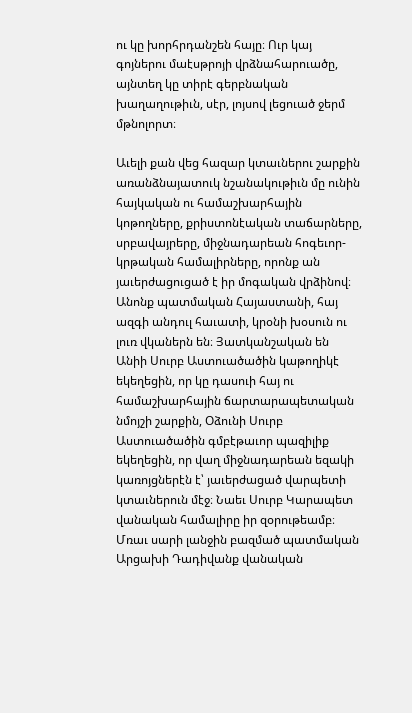ու կը խորհրդանշեն հայը։ Ուր կայ գոյներու մաէսթրոյի վրձնահարուածը, այնտեղ կը տիրէ գերբնական խաղաղութիւն, սէր, լոյսով լեցուած ջերմ մթնոլորտ։

Աւելի քան վեց հազար կտաւներու շարքին առանձնայատուկ նշանակութիւն մը ունին հայկական ու համաշխարհային կոթողները, քրիստոնէական տաճարները, սրբավայրերը, միջնադարեան հոգեւոր-կրթական համալիրները, որոնք ան յաւերժացուցած է իր մոգական վրձինով։ Անոնք պատմական Հայաստանի, հայ ազգի անդուլ հաւատի, կրօնի խօսուն ու լուռ վկաներն են։ Յատկանշական են Անիի Սուրբ Աստուածածին կաթողիկէ եկեղեցին, որ կը դասուի հայ ու համաշխարհային ճարտարապետական նմոյշի շարքին, Օձունի Սուրբ Աստուածածին գմբէթաւոր պազիլիք եկեղեցին, որ վաղ միջնադարեան եզակի կառոյցներէն է՝ յաւերժացած վարպետի կտաւներուն մէջ։ Նաեւ Սուրբ Կարապետ վանական համալիրը իր զօրութեամբ։ Մռաւ սարի լանջին բազմած պատմական Արցախի Դադիվանք վանական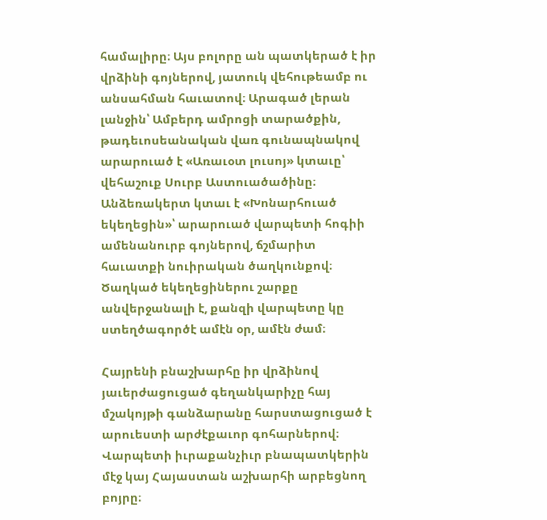համալիրը։ Այս բոլորը ան պատկերած է իր վրձինի գոյներով, յատուկ վեհութեամբ ու անսահման հաւատով։ Արագած լերան լանջին՝ Ամբերդ ամրոցի տարածքին, թադեւոսեանական վառ գունապնակով արարուած է «Առաւօտ լուսոյ» կտաւը՝ վեհաշուք Սուրբ Աստուածածինը։ Անձեռակերտ կտաւ է «Խոնարհուած եկեղեցին»՝ արարուած վարպետի հոգիի ամենանուրբ գոյներով, ճշմարիտ հաւատքի նուիրական ծաղկունքով։ Ծաղկած եկեղեցիներու շարքը անվերջանալի է, քանզի վարպետը կը ստեղծագործէ ամէն օր, ամէն ժամ։

Հայրենի բնաշխարհը իր վրձինով յաւերժացուցած գեղանկարիչը հայ մշակոյթի գանձարանը հարստացուցած է արուեստի արժէքաւոր գոհարներով։ Վարպետի իւրաքանչիւր բնապատկերին մէջ կայ Հայաստան աշխարհի արբեցնող բոյրը։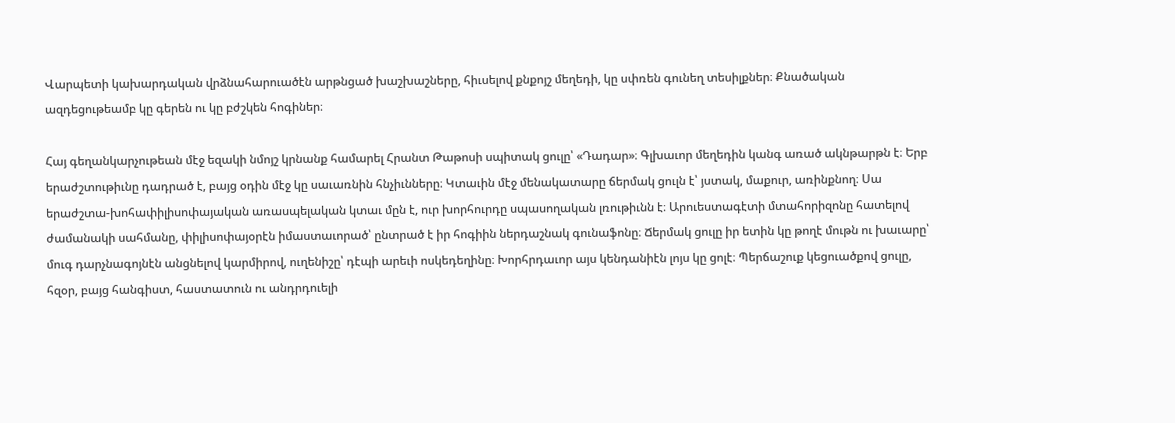Վարպետի կախարդական վրձնահարուածէն արթնցած խաշխաշները, հիւսելով քնքոյշ մեղեդի, կը սփռեն գունեղ տեսիլքներ։ Քնածական ազդեցութեամբ կը գերեն ու կը բժշկեն հոգիներ։

Հայ գեղանկարչութեան մէջ եզակի նմոյշ կրնանք համարել Հրանտ Թաթոսի սպիտակ ցուլը՝ «Դադար»։ Գլխաւոր մեղեդին կանգ առած ակնթարթն է։ Երբ երաժշտութիւնը դադրած է, բայց օդին մէջ կը սաւառնին հնչիւնները։ Կտաւին մէջ մենակատարը ճերմակ ցուլն է՝ յստակ, մաքուր, առինքնող։ Սա երաժշտա-խոհափիլիսոփայական առասպելական կտաւ մըն է, ուր խորհուրդը սպասողական լռութիւնն է։ Արուեստագէտի մտահորիզոնը հատելով ժամանակի սահմանը, փիլիսոփայօրէն իմաստաւորած՝ ընտրած է իր հոգիին ներդաշնակ գունաֆոնը։ Ճերմակ ցուլը իր ետին կը թողէ մութն ու խաւարը՝ մուգ դարչնագոյնէն անցնելով կարմիրով, ուղենիշը՝ դէպի արեւի ոսկեդեղինը։ Խորհրդաւոր այս կենդանիէն լոյս կը ցոլէ։ Պերճաշուք կեցուածքով ցուլը, հզօր, բայց հանգիստ, հաստատուն ու անդրդուելի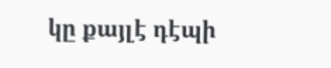կը քայլէ դէպի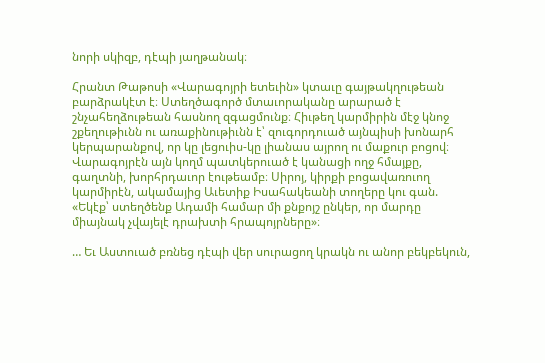նորի սկիզբ, դէպի յաղթանակ։

Հրանտ Թաթոսի «Վարագոյրի ետեւին» կտաւը գայթակղութեան բարձրակէտ է։ Ստեղծագործ մտաւորականը արարած է շնչահեղձութեան հասնող զգացմունք։ Հիւթեղ կարմիրին մէջ կնոջ շքեղութիւնն ու առաքինութիւնն է՝ զուգորդուած այնպիսի խոնարհ կերպարանքով, որ կը լեցուիս-կը լիանաս այրող ու մաքուր բոցով։ Վարագոյրէն այն կողմ պատկերուած է կանացի ողջ հմայքը, գաղտնի, խորհրդաւոր էութեամբ։ Սիրոյ, կիրքի բոցավառուող կարմիրէն, ակամայից Աւետիք Իսահակեանի տողերը կու գան. «Եկէք՝ ստեղծենք Ադամի համար մի քնքոյշ ընկեր, որ մարդը միայնակ չվայելէ դրախտի հրապոյրները»։

… Եւ Աստուած բռնեց դէպի վեր սուրացող կրակն ու անոր բեկբեկուն,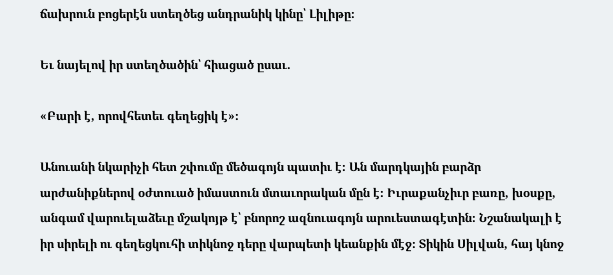ճախրուն բոցերէն ստեղծեց անդրանիկ կինը՝ Լիլիթը։

Եւ նայելով իր ստեղծածին՝ հիացած ըսաւ.

«Բարի է, որովհետեւ գեղեցիկ է»։

Անուանի նկարիչի հետ շփումը մեծագոյն պատիւ է։ Ան մարդկային բարձր արժանիքներով օժտուած իմաստուն մտաւորական մըն է։ Իւրաքանչիւր բառը, խօսքը, անգամ վարուելաձեւը մշակոյթ է՝ բնորոշ ազնուագոյն արուեստագէտին։ Նշանակալի է իր սիրելի ու գեղեցկուհի տիկնոջ դերը վարպետի կեանքին մէջ։ Տիկին Սիլվան, հայ կնոջ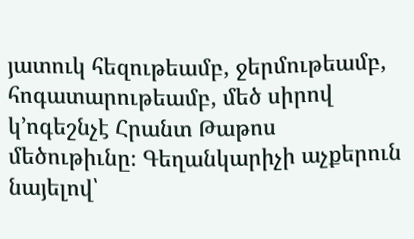յատուկ հեզութեամբ, ջերմութեամբ, հոգատարութեամբ, մեծ սիրով կ՚ոգեշնչէ Հրանտ Թաթոս մեծութիւնը։ Գեղանկարիչի աչքերուն նայելով՝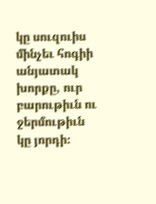կը սուզուիս մինչեւ հոգիի անյատակ խորքը, ուր բարութիւն ու ջերմութիւն կը յորդի։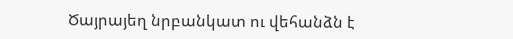Ծայրայեղ նրբանկատ ու վեհանձն է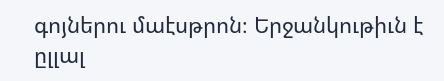գոյներու մաէսթրոն։ Երջանկութիւն է ըլլալ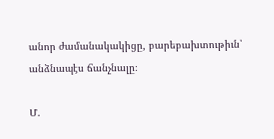անոր ժամանակակիցը, բարեբախտութիւն՝ անձնապէս ճանչնալը։

Մ.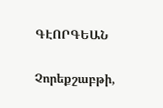ԳԷՈՐԳԵԱՆ

Չորեքշաբթի,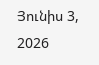Յունիս 3, 2026